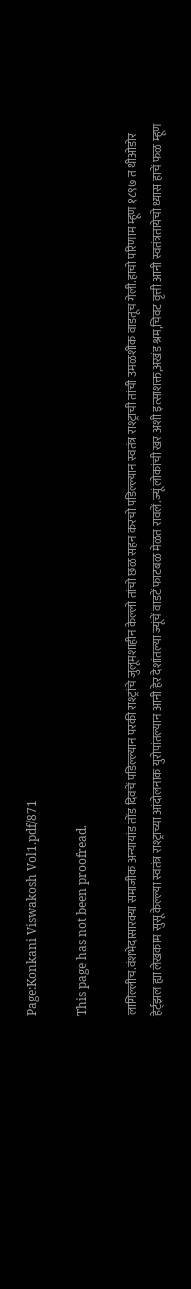Page:Konkani Viswakosh Vol1.pdf/871

This page has not been proofread.

लागिल्लीच.वंशभेदासारक्या समाजीक अन्यायांड तोंड दिवचें पडिल्ल्यान परकी राश्ट्रांचे जुलूमशाहीन केल्लो तांचो छळ सहन करचो पडिल्ल्यान स्वतंत्र राश्ट्राची तांची उमळशीक वाडतूच गेली.हाचो परिणाम म्हूण १८९७ त थीओडोर हेर्ट्झल ह्या लेखकाम सुसू केल्ल्या स्वतंत्र राश्ट्राच्या आंदोलनाक युरोपांतल्यान आनी हेर देशांतल्या ज्यूंचें वाडटें फाटबळ मेळत रावलें.ज्यूं लोकांची खर अशी इत्साशक्त,अखंड श्रम,चिवट वृत्ती आनी स्वतंत्रतायेचो ध्यास हाचें फळ म्हूण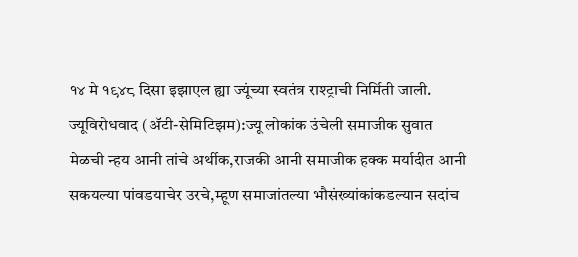१४ मे १९४८ दिसा इझाएल ह्या ज्यूंच्या स्वतंत्र राश्ट्राची निर्मिती जाली. ज्यूविरोधवाद (ॲटी-सेमिटिझम):ज्यू लोकांक उंचेली समाजीक सुवात मेळची न्हय आनी तांचे अर्थीक,राजकी आनी समाजीक हक्क मर्यादीत आनी सकयल्या पांवडयाचेर उरचे,म्हूण समाजांतल्या भौसंख्यांकांकडल्यान सदांच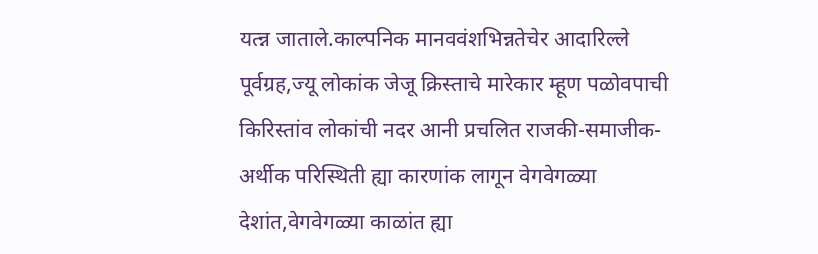यत्न्न जाताले.काल्पनिक मानववंशभिन्नतेचेर आदारिल्ले पूर्वग्रह,ज्यू लोकांक जेजू क्रिस्ताचे मारेकार म्हूण पळोवपाची किरिस्तांव लोकांची नदर आनी प्रचलित राजकी-समाजीक-अर्थीक परिस्थिती ह्या कारणांक लागून वेगवेगळ्या देशांत,वेगवेगळ्या काळांत ह्या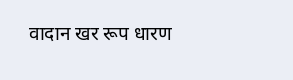वादान खर रूप धारण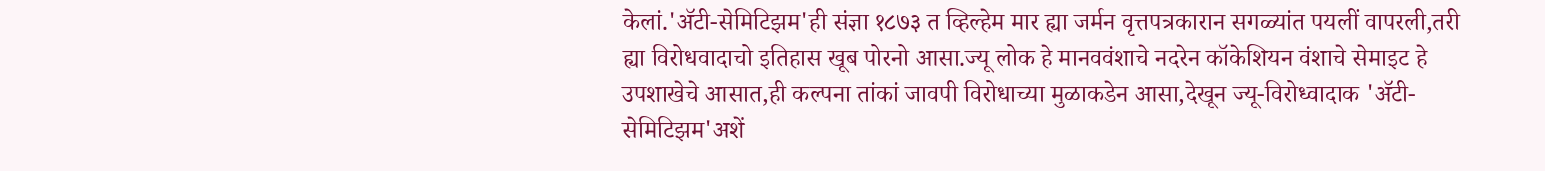केलां.'ॲटी-सेमिटिझम'ही संज्ञा १८७३ त व्हिल्हेम मार ह्या जर्मन वृत्तपत्रकारान सगळ्यांत पयलीं वापरली,तरी ह्या विरोधवादाचो इतिहास खूब पोरनो आसा.ज्यू लोक हे मानववंशाचे नदरेन कॉकेशियन वंशाचे सेमाइट हे उपशाखेचे आसात,ही कल्पना तांकां जावपी विरोधाच्या मुळाकडेन आसा,देखून ज्यू-विरोध्वादाक 'ॲटी-सेमिटिझम'अशें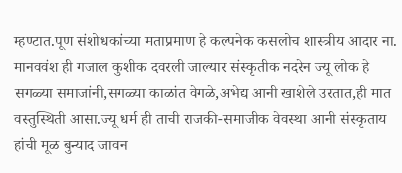म्हण्टात.पूण संशोधकांच्या मताप्रमाण हे कल्पनेक कसलोच शास्त्रीय आदार ना. मानववंश ही गजाल कुशीक दवरली जाल्यार संस्कृतीक नदरेन ज्यू लोक हे सगळ्या समाजांनी,सगळ्या काळांत वेगळे,अभेद्य आनी खाशेले उरतात,ही मात वस्तुस्थिती आसा.ज्यू धर्म ही ताची राजकी-समाजीक वेवस्था आनी संस्कृताय हांची मूळ बुन्याद जावन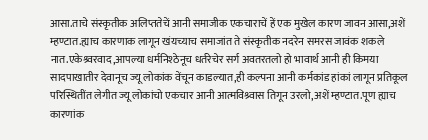आसा.ताचे संस्कृतीक अलिप्ततेचें आनी समाजीक एकचाराचें हें एक मुखेल कारण जावन आसा,अशें म्हण्टात.ह्याच कारणाक लागून खंयच्याच समाजांत ते संस्कृतीक नदरेन समरस जावंक शकले नात.एकेश्र्वरवाद,आपल्या धर्मनिश्ठेनूच धर्तरेचेर सर्ग अवतरतलो हो भावार्थ आनी ही किमया सादपाखातीर देवानूच ज्यू लोकांक वेंचून काडल्यात,ही कल्पना आनी कर्मकांड हांकां लागून प्रतिकूल परिस्थितींत लेगीत ज्यू लोकांचो एकचार आनी आत्मविश्र्वास तिगून उरलो,अशें म्हण्टात.पूण ह्याच कारणांक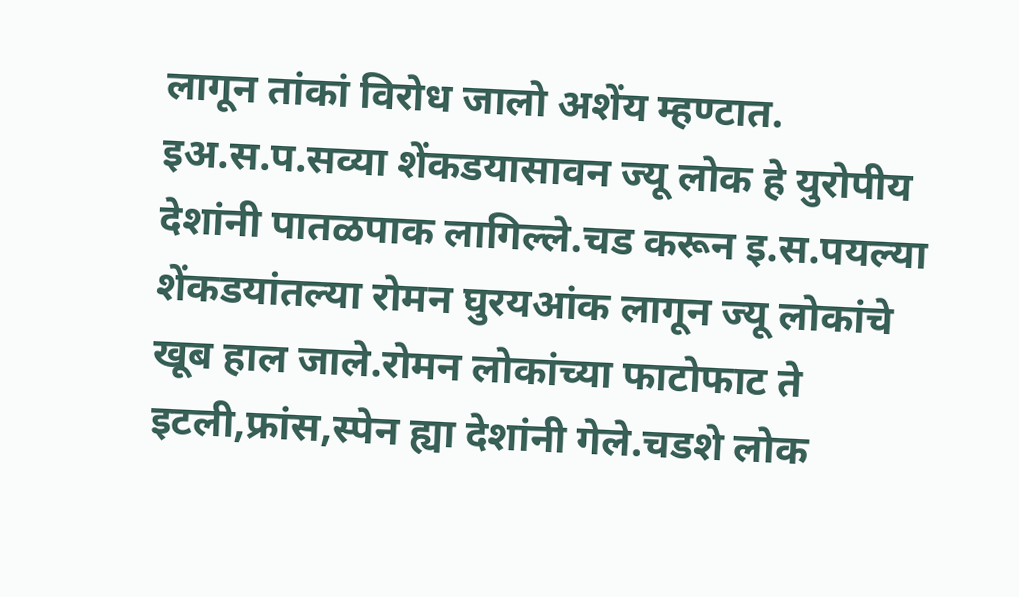लागून तांकां विरोध जालो अशेंय म्हण्टात. इअ.स.प.सव्या शेंकडयासावन ज्यू लोक हे युरोपीय देशांनी पातळपाक लागिल्ले.चड करून इ.स.पयल्या शेंकडयांतल्या रोमन घुरयआंक लागून ज्यू लोकांचे खूब हाल जाले.रोमन लोकांच्या फाटोफाट ते इटली,फ्रांस,स्पेन ह्या देशांनी गेले.चडशे लोक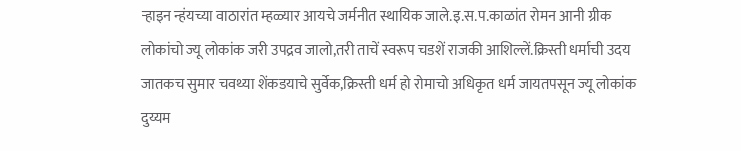ऱ्हाइन न्हंयच्या वाठारांत म्हळ्यार आयचे जर्मनीत स्थायिक जाले.इ.स.प.काळांत रोमन आनी ग्रीक लोकांचो ज्यू लोकांक जरी उपद्रव जालो,तरी ताचें स्वरूप चडशें राजकी आशिल्लें.क्रिस्ती धर्माची उदय जातकच सुमार चवथ्या शेंकडयाचे सुर्वेक,क्रिस्ती धर्म हो रोमाचो अधिकृत धर्म जायतपसून ज्यू लोकांक दुय्यम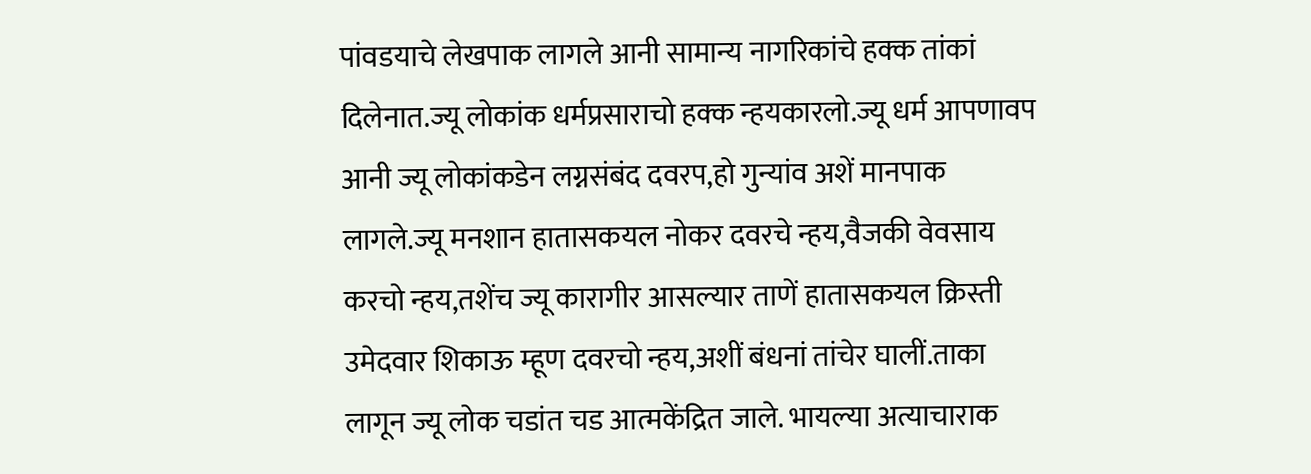पांवडयाचे लेखपाक लागले आनी सामान्य नागरिकांचे हक्क तांकां दिलेनात.ज्यू लोकांक धर्मप्रसाराचो हक्क न्हयकारलो.ज्यू धर्म आपणावप आनी ज्यू लोकांकडेन लग्नसंबंद दवरप,हो गुन्यांव अशें मानपाक लागले.ज्यू मनशान हातासकयल नोकर दवरचे न्हय,वैजकी वेवसाय करचो न्हय,तशेंच ज्यू कारागीर आसल्यार ताणें हातासकयल क्रिस्ती उमेदवार शिकाऊ म्हूण दवरचो न्हय,अशीं बंधनां तांचेर घालीं.ताका लागून ज्यू लोक चडांत चड आत्मकेंद्रित जाले. भायल्या अत्याचाराक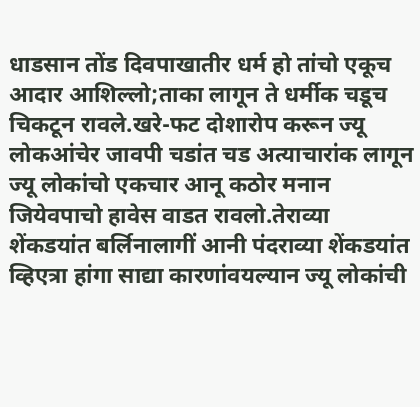धाडसान तोंड दिवपाखातीर धर्म हो तांचो एकूच आदार आशिल्लो;ताका लागून ते धर्मीक चडूच चिकटून रावले.खरे-फट दोशारोप करून ज्यू लोकआंचेर जावपी चडांत चड अत्याचारांक लागून ज्यू लोकांचो एकचार आनू कठोर मनान जियेवपाचो हावेस वाडत रावलो.तेराव्या शेंकडयांत बर्लिनालागीं आनी पंदराव्या शेंकडयांत व्हिएत्रा हांगा साद्या कारणांवयल्यान ज्यू लोकांची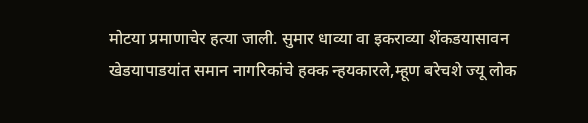मोटया प्रमाणाचेर हत्या जाली. सुमार धाव्या वा इकराव्या शेंकडयासावन खेडयापाडयांत समान नागरिकांचे हक्क न्हयकारले,म्हूण बरेचशे ज्यू लोक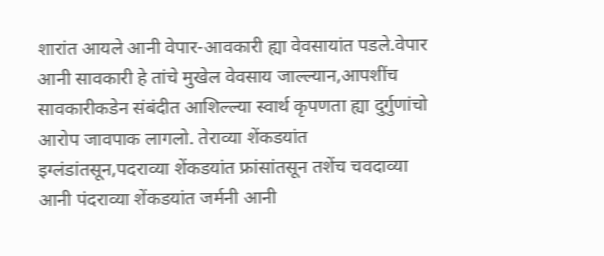शारांत आयले आनी वेपार-आवकारी ह्या वेवसायांत पडले.वेपार आनी सावकारी हे तांचे मुखेल वेवसाय जाल्ल्यान,आपशींच सावकारीकडेन संबंदीत आशिल्ल्या स्वार्थ कृपणता ह्या दुर्गुणांचो आरोप जावपाक लागलो. तेराव्या शेंकडयांत इग्लंडांतसून,पदराव्या शेंकडयांत फ्रांसांतसून तशेंच चवदाव्या आनी पंदराव्या शेंकडयांत जर्मनी आनी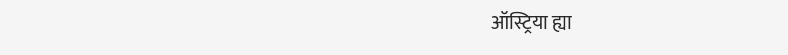ऑस्ट्रिया ह्या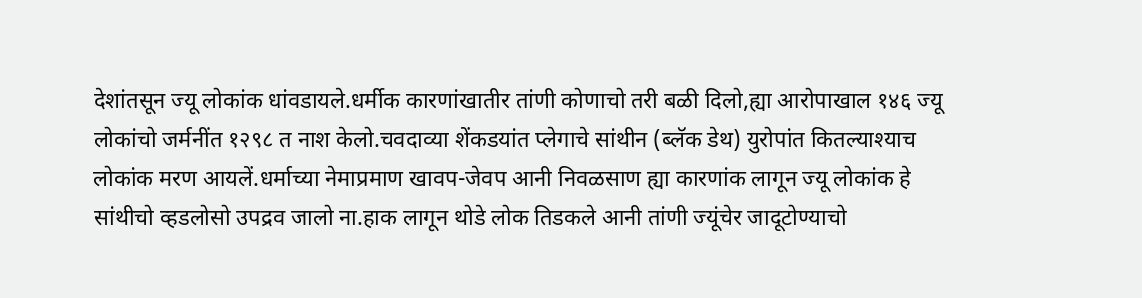देशांतसून ज्यू लोकांक धांवडायले.धर्मीक कारणांखातीर तांणी कोणाचो तरी बळी दिलो,ह्या आरोपाखाल १४६ ज्यू लोकांचो जर्मनींत १२९८ त नाश केलो.चवदाव्या शेंकडयांत प्लेगाचे सांथीन (ब्लॅक डेथ) युरोपांत कितल्याश्याच लोकांक मरण आयलें.धर्माच्या नेमाप्रमाण खावप-जेवप आनी निवळसाण ह्या कारणांक लागून ज्यू लोकांक हे सांथीचो व्हडलोसो उपद्रव जालो ना.हाक लागून थोडे लोक तिडकले आनी तांणी ज्यूंचेर जादूटोण्याचो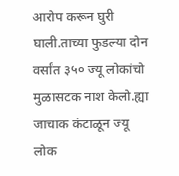आरोप करून घुरी घाली.ताच्या फुडल्या दोन वर्सांत ३५० ज्यू लोकांचो मुळासटक नाश केलो.ह्या जाचाक कंटाळून ज्यू लोक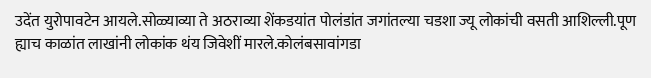उदेंत युरोपावटेन आयले.सोळ्याव्या ते अठराव्या शेंकडयांत पोलंडांत जगांतल्या चडशा ज्यू लोकांची वसती आशिल्ली.पूण ह्याच काळांत लाखांनी लोकांक थंय जिवेशीं मारले.कोलंबसावांगडा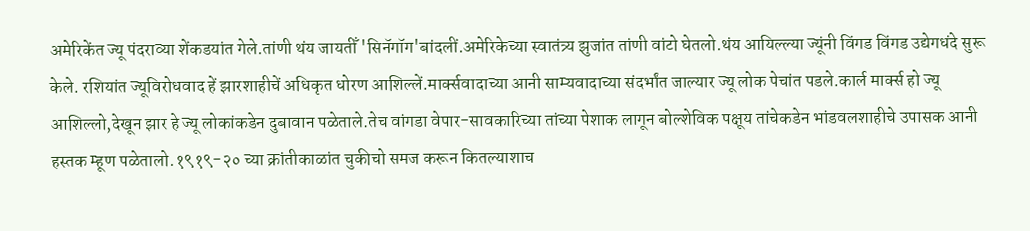अमेरिकेंत ज्यू पंदराव्या शेंकडयांत गेले.तांणी थंय जायतीँ 'सिनॅगॉग'बांदलीं.अमेरिकेच्या स्वातंत्र्य झुजांत तांणी वांटो घेतलो.थंय आयिल्ल्या ज्यूंनी विंगड विंगड उद्येगधंदे सुरू केले. रशियांत ज्यूविरोधवाद हें झारशाहीचें अधिकृत धोरण आशिल्लें.मार्क्सवादाच्या आनी साम्यवादाच्या संदर्भांत जाल्यार ज्यू लोक पेचांत पडले.कार्ल मार्क्स हो ज्यू आशिल्लो,देखून झार हे ज्यू लोकांकडेन दुबावान पळेताले.तेच वांगडा वेपार-सावकारिच्या तांच्या पेशाक लागून बोल्शेविक पक्षूय तांचेकडेन भांडवलशाहीचे उपासक आनी हस्तक म्हूण पळेतालो.१९१९-२० च्या क्रांतीकाळांत चुकीचो समज करून कितल्याशाच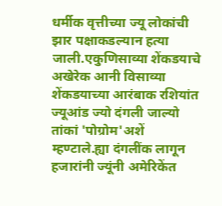धर्मीक वृत्तीच्या ज्यू लोकांची झार पक्षाकडल्यान हत्या जाली.एकुणिसाव्या शेंकडयाचे अखेरेक आनी विसाव्या शेंकडयाच्या आरंबाक रशियांत ज्यूआंड ज्यो दंगली जाल्यो तांकां 'पोग्रोम'अशें म्हण्टाले.ह्या दंगलींक लागून हजारांनी ज्यूंनी अमेरिकेंत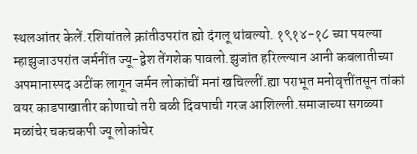स्थलआंतर केलें.रशियांतले क्रांतीउपरांत ह्यो दंगलू थांबल्यो. १९१४-१८ च्या पयल्या म्हाझुजाउपरांत जर्मनींत ज्यू-द्वेश तेंगशेक पावलो.झुजांत हरिल्ल्यान आनी कबलातीच्या अपमानास्पद अटींक लागून जर्मन लोकांचीं मनां खचिल्लीं.ह्या पराभूत मनोवृत्तींतसून तांकां वयर काडपाखातीर कोणाचो तरी बळी दिवपाची गरज आशिल्ली.समाजाच्या सगळ्या मळांचेर चकचकपी ज्यू लोकांचेर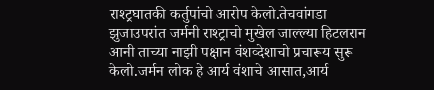राश्ट्रघातकी कर्तुपांचो आरोप केलो.तेचवांगडा झुजाउपरांत जर्मनी राश्ट्राचो मुखेल जाल्ल्या हिटलरान आनी ताच्या नाझी पक्षान वंशव्देशाचो प्रचारूय सुरू केलो.जर्मन लोक हे आर्य वंशाचे आसात,आर्य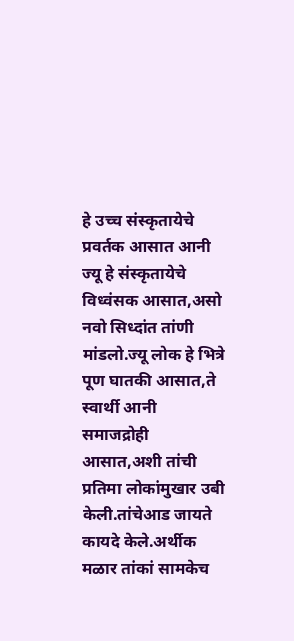हे उच्च संस्कृतायेचे प्रवर्तक आसात आनी ज्यू हे संस्कृतायेचे विध्वंसक आसात,असो नवो सिध्दांत तांणी मांडलो.ज्यू लोक हे भित्रे पूण घातकी आसात,ते स्वार्थी आनी समाजद्रोही आसात,अशी तांची प्रतिमा लोकांमुखार उबी केली.तांचेआड जायते कायदे केले.अर्थीक मळार तांकां सामकेच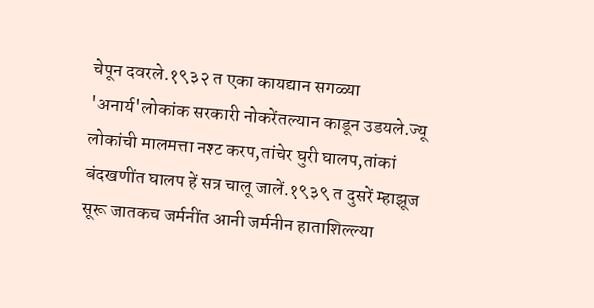चेपून दवरले.१९३२ त एका कायद्यान सगळ्या 'अनार्य'लोकांक सरकारी नोकरेंतल्यान काडून उडयले.ज्यू लोकांची मालमत्ता नश्ट करप,तांचेर घुरी घालप,तांकां बंदखणींत घालप हें सत्र चालू जालें.१९३९ त दुसरें म्हाझूज सूरू जातकच जर्मनींत आनी जर्मनीन हाताशिल्ल्या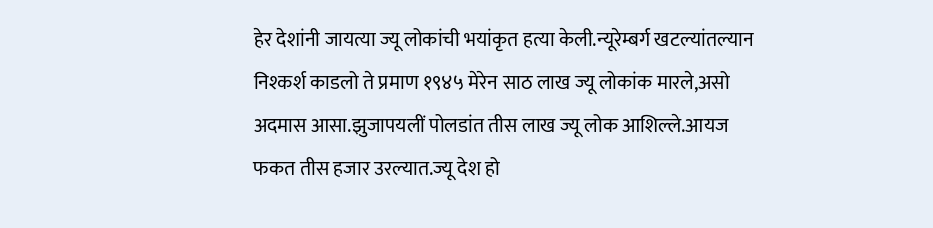हेर देशांनी जायत्या ज्यू लोकांची भयांकृत हत्या केली.न्यूरेम्बर्ग खटल्यांतल्यान निश्कर्श काडलो ते प्रमाण १९४५ मेरेन साठ लाख ज्यू लोकांक मारले,असो अदमास आसा.झुजापयलीं पोलडांत तीस लाख ज्यू लोक आशिल्ले.आयज फकत तीस हजार उरल्यात.ज्यू देश हो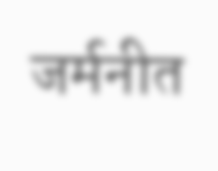जर्मनीत